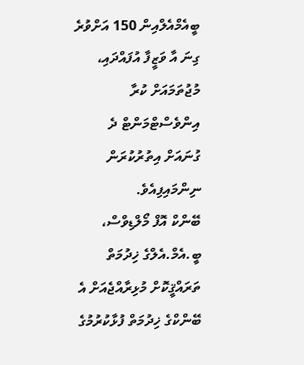ބީއެމްއެލްއިން 150 އަށްވުރެ ގިނަ އާ ވަޒީފާ އުފައްދައި، މުޖުތަމައަށް ކުރާ އިންވެސްޓްމަންޓް ދެ ގުނައަށް އިތުރުކުރަން ނިންމައިފިއެވެ.
ބޭންކް އޮފް މޯލްޑިވްސް، ބީ.އެމް.އެލްގެ ޚިދުމަތް ތަރައްޤީކޮށް މުޅިރާއްޖެއަށް އެ ބޭންކްގެ ޚިދުމަތް ފުޅާކުރުމުގެ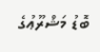ބޮޑު މަޝްރޫޢުގެ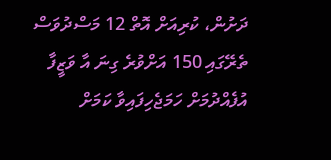ދަށުން، ކުރިއަށް އޮތް 12 މަސްދުވަސް ތެރޭގައި 150 އަށްވުރެ ގިނަ އާ ވަޒީފާ އުފެއްދުމަށް ހަމަޖެހިފައިވާ ކަމަށް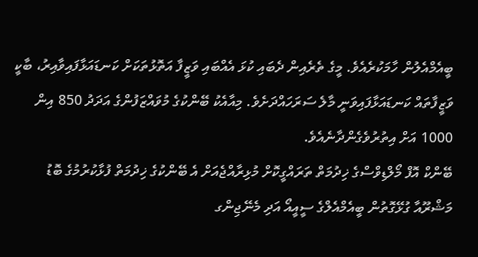ބީއެމްއެލުން ހާމަކުރެއެވެ. މީގެ ތެރެއިން ދެބައި ކުޅަ އެއްބައި ވަޒީފާ އަތޮޅުތަކަށް ކަނޑައަޅާފައިވާއިރު، ބާކީ ވަޒީފާތައް ކަނޑައަޅާފައިވަނީ މާލެ ސަރަހައްދަށެވެ. މިއާއެކު ބޭންކުގެ މުވައްޒަފުންގެ އަދަދު 850 އިން 1000 އަށް އިތުރުވެގެންދާނެއެވެ.
ބޭންކް އޮފް މޯލްޑިވްސްގެ ޚިދުމަތް ތަރައްގީކޮށް މުޅިރާއްޖެއަށް އެ ބޭންކުގެ ޚިދުމަތް ފުޅާކުރުމުގެ ބޮޑު މަޝްރޫއާ ގުޅޭގޮތުން ބީއެމްއެލްގެ ސީއީއޯ އަދި މެނޭޖިންގ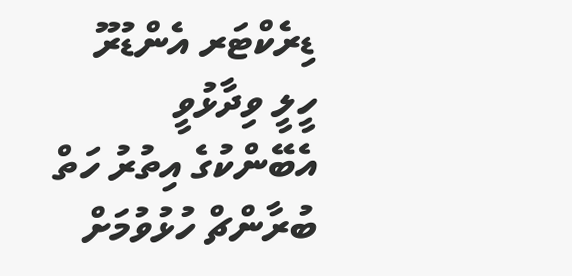ޑިރެކްޓަރ އެންޑުރޫ ހީލީ ވިދާޅުވީ އެބޭންކުގެ އިތުރު ހަތް ބުރާންޗް ހުޅުވުމަށް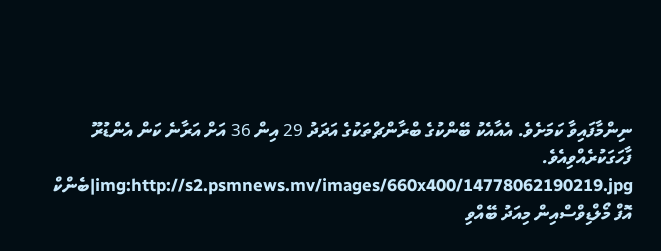ނިންމާފައިވާ ކަމަށެވެ. އެއާއެކު ބޭންކުގެ ބްރާންޗްތަކުގެ އަދަދު 29 އިން 36 އަށް އަރާނެ ކަން އެންޑުރޫ ފާހަގަކުރެއްވިއެވެ.
img:http://s2.psmnews.mv/images/660x400/14778062190219.jpg|ބެންކް އޮފް މޯލްޑިވްސްއިން މިއަދު ބޭއްވި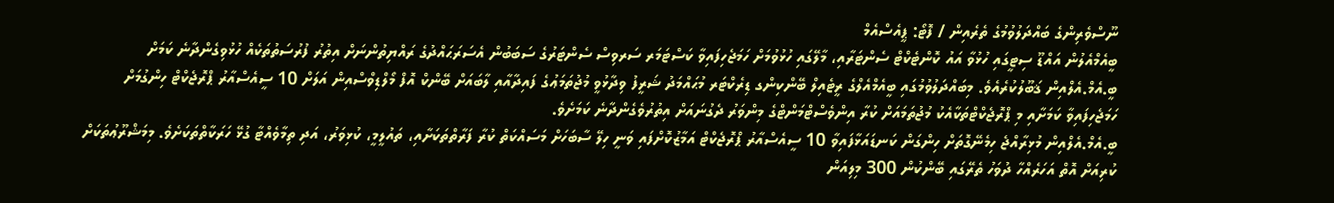ނޫސްވެރިންގެ ބައްދަލުވުމުގެ ތެރެއިން / ފޮޓޯ: ޕީއެސްއެމް
ބީއެމްއެލުން އައްޑޫ ސިޓީގައި ހުޅުވާ އައު ކޮންޓެކްޓް ސެންޓަރާއި، މާލޭގައި ހުޅުވުމަށް ހަމަޖެހިފައިވާ ކަސްޓަމަރ ސަރވިސް ސެންޓަރުގެ ސަބަބުން އެސަރަޙައްދުގެ ރައްޔިތުންނަށް އިތުރު ފުރުސަތުތަކެއް ހުޅުވިގެންދާނެ ކަމަށް ބީ.އެމް.އެލްއިން ޤަބޫލުކުރެއެވެ. މިބައްދަލުވުމުގައި ބީއެމްއެލްގެ ރީޓެއިލް ބޭންކިންގ ޑިރެކްޓަރ މުޙައްމަދު ޝަރީފު ވިދާޅުވީ މުޖުތަމަޢުގެ ފައިދާއާއި ލާބައަށް ބޭންކް އޮފް މޯލްޑިވްސްއިން އަލަށް 10 ސީއެސްއާރު ޕްރޮޖެކްޓް ހިންގުމަށް ހަމަޖެހިފައިވާ ކަމަށާއި މި ޕްރޮޖެކްޓްތަކާއެކު މުޖުތަމައަށް ކުރާ އިންވެސްޓްމަންޓްގެ މިންވަރު ދެގުނައަށް އިތުރުވެގެންދާނެ ކަމަށެވެ.
ބީ.އެމް.އެލްއިން މުޅިރާއްޖެ ހިމެނޭގޮތަށް ހިންގަން ކަނޑައަޅާފައިވާ 10 ސީއެސްއާރު ޕްރޮޖެކްޓް އަމާޒުކޮށްފައި ވަނީ ހިލޭ ސާބަހަށް މަސައްކަތް ކުރާ ފަރާތްތަކަށާއި، ތައުލީމީ، ކުޅިވަރު، އަދި ތިމާވެއްޓާ ގުޅޭ ހަރަކާތްތަކަށެވެ. މިމަޝްރޫޢުތަކަށް ކުރިއަށް އޮތް އަހަރެއްހާ ދުވަހު ތެރޭގައި ބޭންކުން 300 މިލިއަން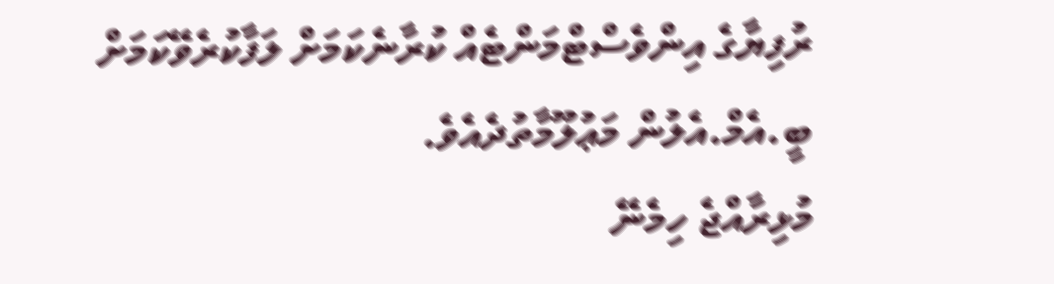ރުފިޔާގެ އިންވެސްޓްމަންޓެއް ކުރާނެކަމަށް ލަފާކުރެވޭކަމަށް ބީ.އެމް.އެލުން މަޢުލޫމާތުދެއެވެ.
މުޅިރާއްޖެ ހިމެނޭ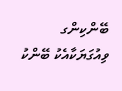ބޭންކިންގ ވިއުގަޔަކާއެކު ބޭންކު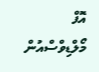އޮފް މޯލްޑިވްސްއުން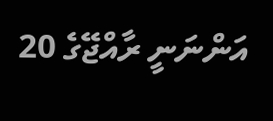އަންނަނީ ރާއްޖޭގެ 20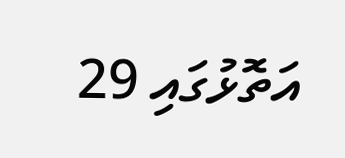އަތޮޅުގައި 29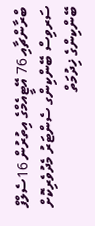ބްރާންޗާއި 76 އޭޓީއެމްގެ އިތުރުން 16ސެލްފް ސަރވިސް ބޭންކިންގ ސެންޓަރު މެދުވެރިކޮށް ބޭންކިންގެ ޚިދުމަތް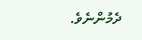ދެމުންނެވެ.